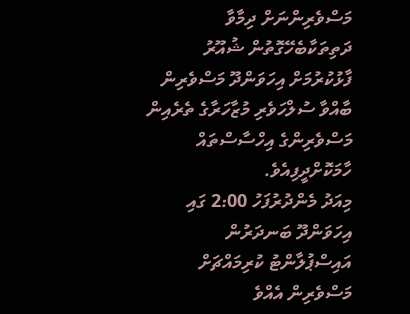މަސްވެރިންނަށް ދިމާވާ ދަތިތަކާބެހޭގޮތުން ޝުއޫރު ފާޅުކުރުމަށް އިހަވަންދޫ މަސްވެރިން ބާއްވާ ސުލްހަވެރި މުޒާހަރާގެ ތެރެއިން މަސްވެރިންގެ އިހްސާސްތައް ހާމަކޮށްދީފިއެވެ.
މިއަދު މެންދުރުފަހު 2:00 ގައި އިހަވަންދޫ ބަނދަރުން އައިސްޕުލާންޓު ކުރިމައްޗަށް މަސްވެރިން އެއްވެ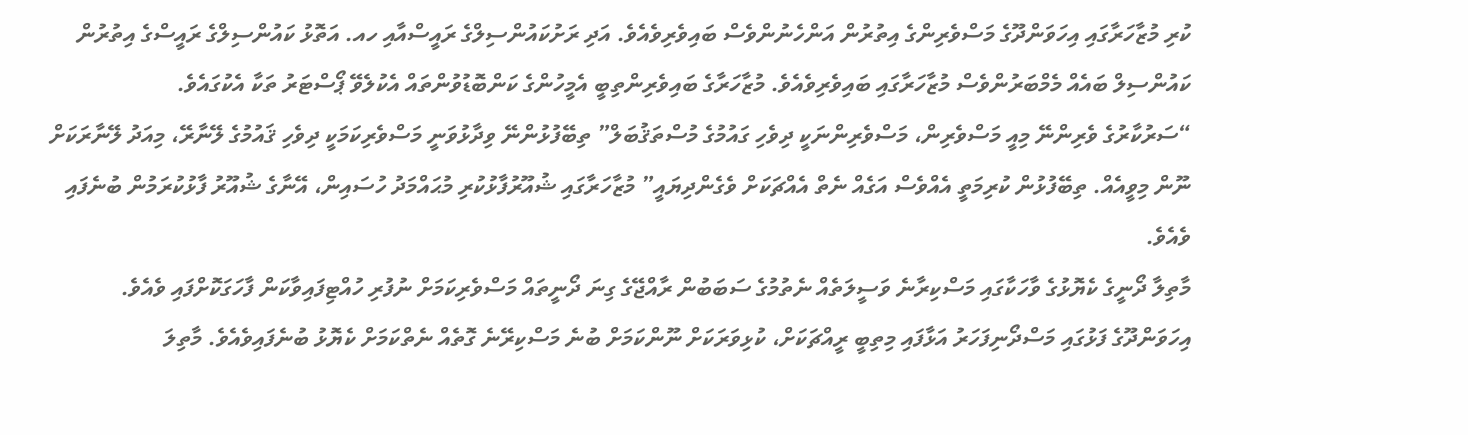ކުރި މުޒާހަރާގައި އިހަވަންދޫގެ މަސްވެރިންގެ އިތުރުން އަންހެނުންވެސް ބައިވެރިވެއެވެ. އަދި ރަށުކައުންސިލްގެ ރައީސްއާއި ހއ. އަތޮޅު ކައުންސިލްގެ ރައީސްގެ އިތުރުން ކައުންސިލް ބައެއް މެމްބަރުންވެސް މުޒާހަރާގައި ބައިވެރިވެއެވެ. މުޒާހަރާގެ ބައިވެރިންތިބީ އެމީހުންގެ ކަންބޮޑުވުންތައް އެކުލެވޭ ޕޯސްޓަރު ތަކާ އެކުގައެވެ.
“ސަރުކާރުގެ ވެރިންނޭ މިއީ މަސްވެރިން، މަސްވެރިންނަކީ ދިވެހި ގައުމުގެ މުސްތަޤުބަލް” ތިބޭފުޅުންނޭ ވިދާޅުވަނީ މަސްވެރިކަމަކީ ދިވެހި ޤައުމުގެ ލޭނާރޭ، މިއަދު ލޭނާރަކަށް ނޫން މިވީއެއް. ތިބޭފުޅުން ކުރިމަތީ އެއްވެސް އަގެއް ނެތް އެއްޗަކަށް ވެގެންދިޔައީ” މުޒާހަރާގައި ޝުއޫރުފާޅުކުރި މުޙައްމަދު ހުސައިން، އޭނާގެ ޝުއޫރު ފާޅުކުރަމުން ބުނެފައި ވެއެވެ.
މާތިލާ ދޯނީގެ ކެޔޮޅުގެ ވާހަކާގައި މަސްކިރާނެ ވަސީލަތެއް ނެތުމުގެ ސަބަބުން ރާއްޖޭގެ ގިނަ ދޯނީތައް މަސްވެރިކަމަށް ނުފުރި ހުއްޓިފައިވާކަން ފާހަގަކޮށްފައި ވެއެވެ. އިހަވަންދޫގެ ފަޅުގައި މަސްދޯނިފަހަރު އަޅާފައި މިތިބީ ރީއްޗަކަށް، ކުޅިވަރަކަށް ނޫންކަމަށް ބުނެ މަސްކިރޭނެ ގޮތެއް ނެތްކަމަށް ކެޔޮޅު ބުނެފައިވެއެވެ. މާތިލަ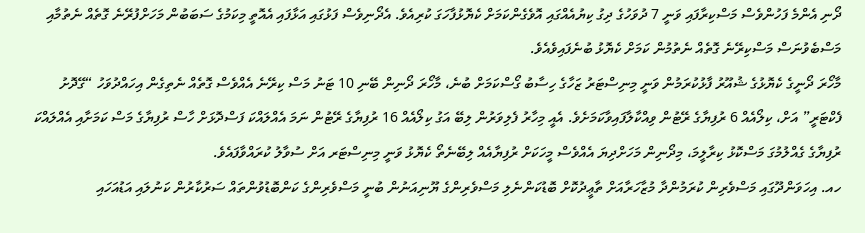ދޯނި އެންމެ ފަހުންވެސް މަސްކިރާފައި ވަނީ 7 ދުވަހުގެ ދިގު ކިޔުއެއްގައި އޮވެގެންކަމަށް ކެޔޮޅުފާހަގަ ކުރިއެވެ. އެދޯނިވެސް ފަޅުގައި އަޅާފައި އެއޮތީ މިކަމުގެ ސަބަބުން މަހަށްފުރޭނެ ގޮތެއް ނެތުމާއި މަސްބެވުނަސް މަސްކިރޭނެ ގޮތެއް ނެތުމުން ކަމަށް ކެޔޮޅު ބުނެފައިވެއެވެ.
މާހޯރަ ދޯނީގެ ކެޔޮޅުގެ ޝުއޫރު ފާޅުކުރަމުން ވަނީ މިނިސްޓަރު ޒަހާގެ ހިސާބު ގޯސްކަމަށް ބުނެ، މާހޯރަ ދޯނިން ބޭނި 10 ޓަނު މަސް ކިރޭނެ އެއްވެސް ގޮތެއް ނެތިގެން އިހައްދުވަހު “ގޭދޮށު ފެކްޓަރީ” އަށް، ކިލޯއެއް 6 ރުފިޔާގެ ރޭޓުން ވިއްކާލާފައިވާކަމަށެވެ. އެއީ މިހާރު ފެލިވަރުން ލިބޭ އަގު ކިލޯއެއް 16 ރުފިޔާގެ ރޭޓުން ނަމަ އެއްލައްކަ ފަސްދޮޅަށް ހާސް ރުފިޔާގެ މަސް ކަމަށާއި އެއްލައްކަ ރުފިޔާގެ ގެއްލުމުގަ މަސްކޮޅު ކިރާލީމަ، މިދޯނިން މަހަށްދިޔަ އެއްވެސް މީހަކަށް ރުފިޔާއެއް ލިބޭނެތޯ ކެޔޮޅު ވަނީ މިނިސްޓަރ އަށް ސުވާލު ކުރައްވާފައެވެ.
ހއ. އިހަވަންދޫގައި މަސްވެރިން ކުރަމުންދާ މުޒާހަރާއަށް ތާޢީދުކޮށް ބޮޑުކަންނެލި މަސްވެރިންގެ ޔޫނިއަނުން ބުނީ މަސްވެރިންގެ ކަންބޮޑުވުންތައް ސަރުކާރުން ކަނުލައި އަޑުއަހައި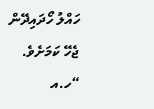ހައްލު ހޯދައިދޭން ޖެހޭ ކަމަށެވެ.
“ހ.އ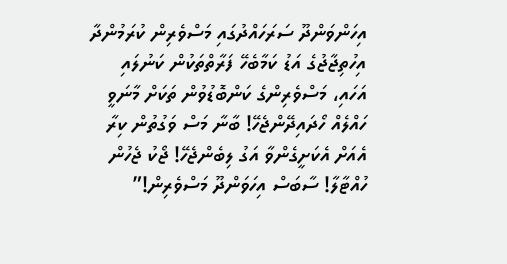އިހަންވަންދޫ ސަރަހައްދުގައި މަސްވެރިން ކުރަމުންދާ އިހުތިޖާޖުގެ އަޑު ކަމާބެހޭ ފަރާތްތަކުން ކަނުލައި އަހައި، މަސްވެރިންގެ ކަންބޮޑުވުން ތަކަށް މާނަވީ ހައްލެއް ހޯދައިދޭންޖެހޭ! ބާނާ މަސް ވަގުތުން ކިރާ އެއަށް އެކަށީގެންވާ އަގު ލިބެންޖެހޭ! ޖޯކު ޖެހުން ހުއްޓާލާ! ސާބަސް އިހަވަންދޫ މަސްވެރިން!”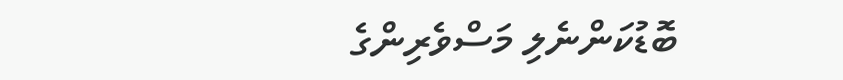ބޮޑުކަންނެލި މަސްވެރިންގެ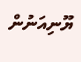ޔޫނިއަނުން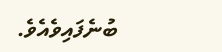ބުނެފައިވެއެވެ.